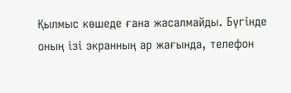Қылмыс көшеде ғана жасалмайды. Бүгінде оның ізі экранның ар жағында, телефон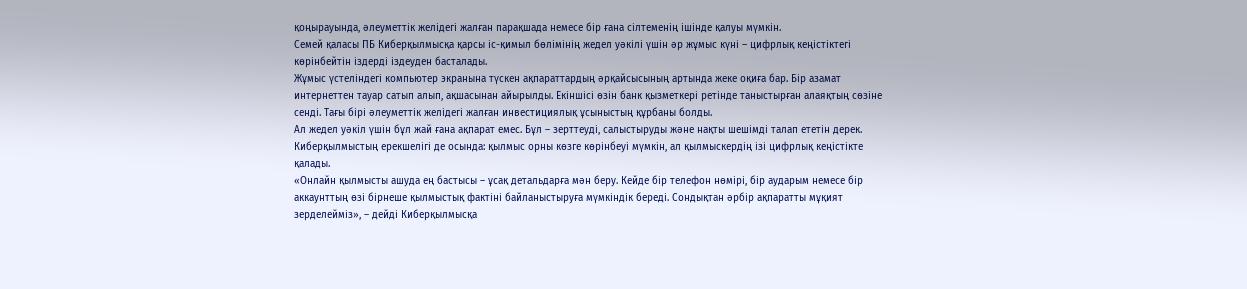қоңырауында, әлеуметтік желідегі жалған парақшада немесе бір ғана сілтеменің ішінде қалуы мүмкін.
Семей қаласы ПБ Киберқылмысқа қарсы іс-қимыл бөлімінің жедел уәкілі үшін әр жұмыс күні – цифрлық кеңістіктегі көрінбейтін іздерді іздеуден басталады.
Жұмыс үстеліндегі компьютер экранына түскен ақпараттардың әрқайсысының артында жеке оқиға бар. Бір азамат интернеттен тауар сатып алып, ақшасынан айырылды. Екіншісі өзін банк қызметкері ретінде таныстырған алаяқтың сөзіне сенді. Тағы бірі әлеуметтік желідегі жалған инвестициялық ұсыныстың құрбаны болды.
Ал жедел уәкіл үшін бұл жай ғана ақпарат емес. Бұл – зерттеуді, салыстыруды және нақты шешімді талап ететін дерек.
Киберқылмыстың ерекшелігі де осында: қылмыс орны көзге көрінбеуі мүмкін, ал қылмыскердің ізі цифрлық кеңістікте қалады.
«Онлайн қылмысты ашуда ең бастысы – ұсақ детальдарға мән беру. Кейде бір телефон нөмірі, бір аударым немесе бір аккаунттың өзі бірнеше қылмыстық фактіні байланыстыруға мүмкіндік береді. Сондықтан әрбір ақпаратты мұқият зерделейміз», – дейді Киберқылмысқа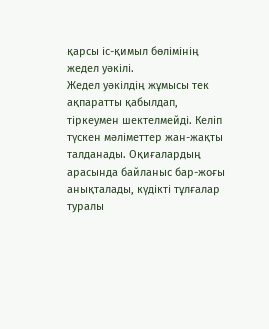қарсы іс-қимыл бөлімінің жедел уәкілі.
Жедел уәкілдің жұмысы тек ақпаратты қабылдап, тіркеумен шектелмейді. Келіп түскен мәліметтер жан-жақты талданады. Оқиғалардың арасында байланыс бар-жоғы анықталады, күдікті тұлғалар туралы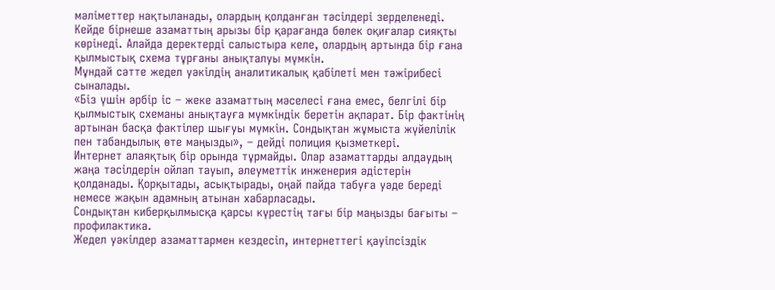мәліметтер нақтыланады, олардың қолданған тәсілдері зерделенеді.
Кейде бірнеше азаматтың арызы бір қарағанда бөлек оқиғалар сияқты көрінеді. Алайда деректерді салыстыра келе, олардың артында бір ғана қылмыстық схема тұрғаны анықталуы мүмкін.
Мұндай сәтте жедел уәкілдің аналитикалық қабілеті мен тәжірибесі сыналады.
«Біз үшін әрбір іс – жеке азаматтың мәселесі ғана емес, белгілі бір қылмыстық схеманы анықтауға мүмкіндік беретін ақпарат. Бір фактінің артынан басқа фактілер шығуы мүмкін. Сондықтан жұмыста жүйелілік пен табандылық өте маңызды», – дейді полиция қызметкері.
Интернет алаяқтық бір орында тұрмайды. Олар азаматтарды алдаудың жаңа тәсілдерін ойлап тауып, әлеуметтік инженерия әдістерін қолданады. Қорқытады, асықтырады, оңай пайда табуға уәде береді немесе жақын адамның атынан хабарласады.
Сондықтан киберқылмысқа қарсы күрестің тағы бір маңызды бағыты – профилактика.
Жедел уәкілдер азаматтармен кездесіп, интернеттегі қауіпсіздік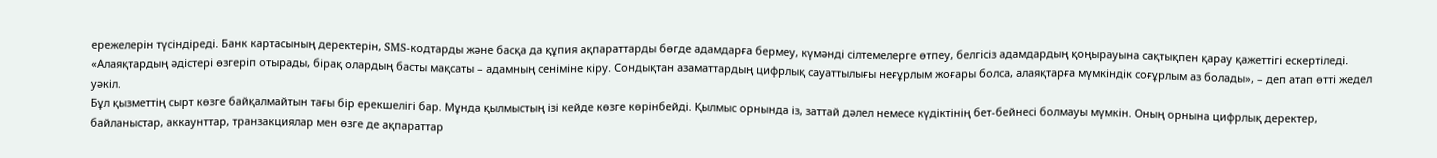ережелерін түсіндіреді. Банк картасының деректерін, SMS-кодтарды және басқа да құпия ақпараттарды бөгде адамдарға бермеу, күмәнді сілтемелерге өтпеу, белгісіз адамдардың қоңырауына сақтықпен қарау қажеттігі ескертіледі.
«Алаяқтардың әдістері өзгеріп отырады, бірақ олардың басты мақсаты – адамның сеніміне кіру. Сондықтан азаматтардың цифрлық сауаттылығы неғұрлым жоғары болса, алаяқтарға мүмкіндік соғұрлым аз болады», – деп атап өтті жедел уәкіл.
Бұл қызметтің сырт көзге байқалмайтын тағы бір ерекшелігі бар. Мұнда қылмыстың ізі кейде көзге көрінбейді. Қылмыс орнында із, заттай дәлел немесе күдіктінің бет-бейнесі болмауы мүмкін. Оның орнына цифрлық деректер, байланыстар, аккаунттар, транзакциялар мен өзге де ақпараттар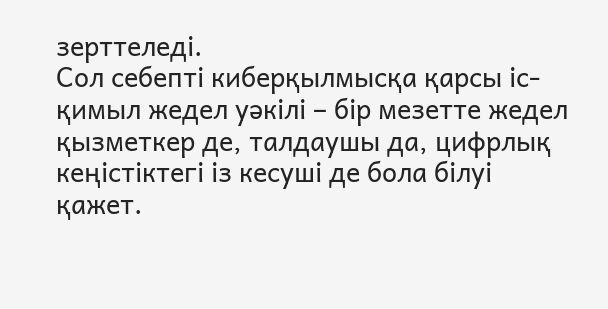зерттеледі.
Сол себепті киберқылмысқа қарсы іс-қимыл жедел уәкілі – бір мезетте жедел қызметкер де, талдаушы да, цифрлық кеңістіктегі із кесуші де бола білуі қажет.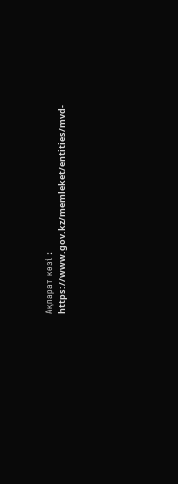Ақпарат көзі : https://www.gov.kz/memleket/entities/mvd-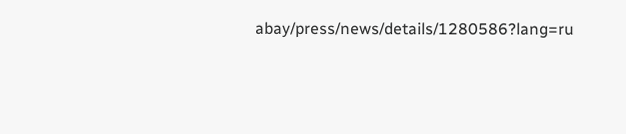abay/press/news/details/1280586?lang=ru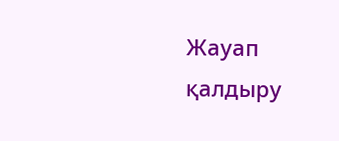Жауап қалдыру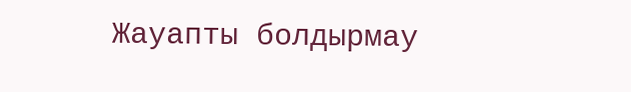Жауапты болдырмау